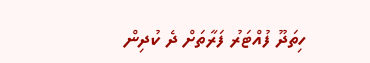ހިތަދޫ ފުއްޓަރު ފަރާތަށް ދެ ކުދިން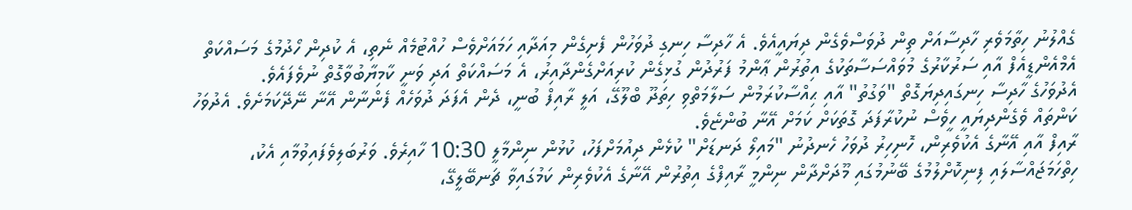ގެއްލުނު ހިތާމަވެރި ހާދިސާއަށް ތިން ދުވަސްވެގެން ދިޔައީއެވެ. އެ ހާދިސާ ހިނގި ދުވަހުން ފެށިގެން މިއަދާއި ހަމައަށްވެސް ހުއްޓުމެއް ނެތި، އެ ކުދިން ހޯދުމުގެ މަސައްކަތް އެމްއެންޑީއެފް އާއި ސަރުކާރުގެ މުވައްސަސާތަކުގެ އިތުރުން ޢާންމު ފަރުދުން ގުޅިގެން ކުރިއަށްގެންދާއިރު، އެ މަސައްކަތް އަދި ވަނީ ކާމިޔާބުވާގޮތް ނުވެފައެވެ.
އެދުވަހުގެ ހާދިސާ ހިނގައިދިޔަގޮތް "ވަގުތު" އާއި ޙިއްސާކުރަމުން ސަލާމަތްވި ހިތަދޫ ބްލޫގޭ، އަލީ ރާއިފް ބުނީ، ދެން އެފަދަ ދުވަހެއް ފެންނާން އޭނާ ނޭދޭކަމަށެވެ. އެދުވަހު ކަންތައް ވެގެންދިޔައީ ހީވެސް ނުކުރާފަދަ ގޮތަކަށް ކަމަށް އޭނާ ބުންޏެވެ.
ރާއިފް އާއި އޭނާގެ އެކުވެރިން، ހޮނިހިރު ދުވަހު ހެނދުނު "މައިލޯ ދަނޑަށް" ކުޅެން ދިއުމަށްފަހު، ކުޅުން ނިންމާލީ 10:30 ހާއިރެވެ. ވަރުބަލިވެފައިވުމާއި އެކު، ހިތްހަމަޖައްސާލައި ފިނިކޮށްލުމުގެ ބޭނުމުގައި މޫދަށްދާން ނިންމީ ރާއިފްގެ އިތުރުން އޭނާގެ އެކުވެރިން ކަމުގައިވާ ޗަނބޭލީގޭ،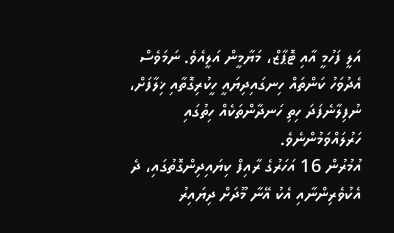އަލީ ފަހުމީ އާއި ޓޮޕާޒް، މަޔާމީން އަލީއެވެ. ނަމަވެސް އެދުވަހު ކަންތައް ހިނގައިދިޔައީ ހީކުރިގޮތާއި ޚިލާފަށް، ނުފިލާނެފަދަ ހިތި ހަނދާންތަކެއް ހިތުގައި ހަރުލައްވަމުންނެވެ.
އުމުރުން 16 އަހަރުގެ ރާއިފް ކިޔައިދިންގޮތުގައި، ދެ އެކުވެރިންނާއި އެކު އޭނާ މޫދަށް ދިޔައިރު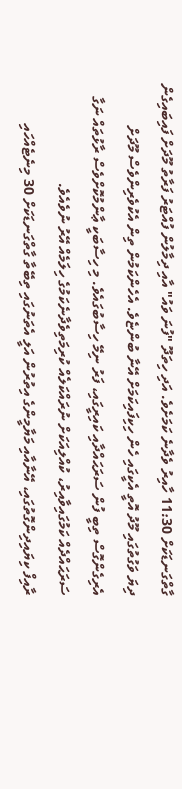ގާތްގަނޑަކަށް 11:30 ހާއިރު ވެދާނެ ކަމަށެވެ. އަދި ހިތަދޫ "ފުނަ ވައު" އާއި ދިމާލުން ފުއްޓަރު ފަރާތު މޫދަށް ފައިބައިގެން ދިޔަ ވަގުތުގައި މޫދު އޮތީ އެކީގައި ހެން ހިކިފައިކަމަށް އޭނާ ބުންޏެވެ. އެހެންކަމުން ތިން އެކުވެރިންވެސް މޫދަށް އެރިގެންގޮސް ތިބީ ފުން ސަރަޙައްދާއި ކައިރީގައި، ފަރު ނިމޭ ހިސާބުގައެވެ. މި ހިސާބަކީ ޢާންމުކޮށްވެސް ރާޅުތައް ނަގާ ސަރަޙައްދެއް ކަމުގައިވާއިރު، ކުއްލިއަކަށް ނުރައްކަލެއް ކުރިމަތިވެދާނެކަމުގެ ހިލަމެއް އޭރު ނުވެއެވެ.
ރާއިފް ކިޔައިދިންގޮތުގައި، އޭނާއާއި މަޔާމީންގެ އިތުރުން އަލީ އެތަނުގައި ތިބޭތާ ގާތްގަނޑަކަށް 30 މިނެޓެއްހައި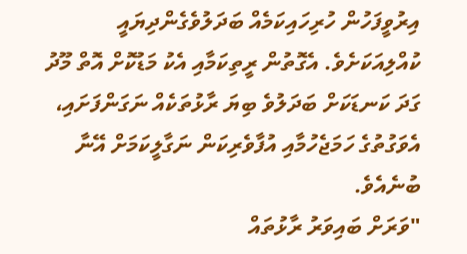އިރުވީފަހުން ހުރިހައިކަމެއް ބަދަލުވެގެންދިޔައީ ކުއްލިއަކަށެވެ. އެގޮތުން ރީތިކަމާއި އެކު މަޑުކޮށް އޮތް މޫދު ގަދަ ކަނޑަކަށް ބަދަލުވެ ބިޔަ ރާޅުތަކެއް ނަގަންފަށައި، އެވަގުތުގެ ހަމަޖެހުމާއި އުފާވެރިކަން ނަގާލީކަމަށް އޭނާ ބުނެއެވެ.
"ވަރަށް ބައިވަރު ރާޅުތައް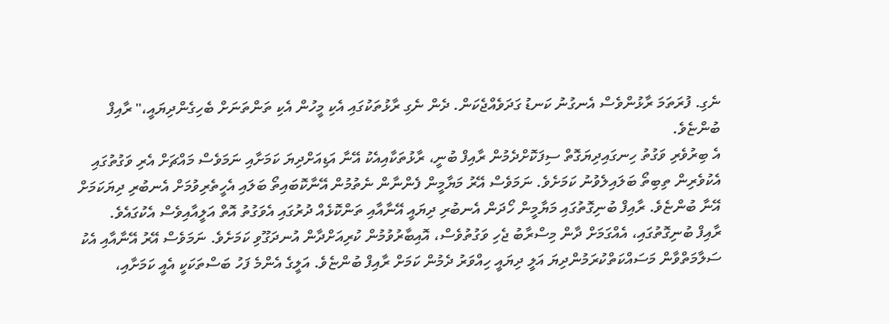ނެގި. ފުރަތަމަ ރާޅުންވެސް އެނގުނު ކަނޑު ގަދަވެއްޖެކަން. ދެން ނެގި ރާޅުތަކުގައި އެކި މީހުން އެކި ތަންތަނަށް ބެހިގެންދިޔައީ،" ރާއިފް ބުންޏެވެ.
އެ ބިރުވެރި ވަގުތު ހިނގައިދިޔަގޮތް ސިފަކޮށްދެމުން ރާއިފް ބުނީ، ރާޅުތަކާއިއެކު އޭނާ އަޑިއަށްދިޔަ ކަމަށާއި ނަމަވެސް މައްޗަށް އެރި ވަގުތުގައި އެކުވެރިން ތިބިތޯ ބަލައިލެވުނު ކަމަށެވެ. ނަމަވެސް އޭރު މަޔާމީން ފެންނާން ނެތުމުން އޭނާކޮބައިތޯ ބަލައި އެހީތެރިވުމަށް އެނބުރި ދިޔަކަމަށް އޭނާ ބުންޏެވެ. ރާއިފް ބުނިގޮތުގައި މަޔާމީން ހޯދަން އެނބުރި ދިޔައީ އޭނާއާއި ތަންކޮޅެއް ދުރުގައި އެވަގުތު އޮތް އަލީއާއިވެސް އެކުގައެވެ.
ރާއިފް ބުނިގޮތުގައި، އެއްގަމަށް ދާން މިސްރާބު ޖެހި ވަގުތުވެސް، އޮއިބާރުވުމުން ކުރިއަށްދާން އުނދަގޫވި ކަމަށެވެ. ނަމަވެސް އޭރު އޭނާއާއި އެކު ސަލާމަތްވާން މަސައްކަތްކުރަމުންދިޔަ އަލީ ދިޔައީ ހިއްވަރު ދެމުން ކަމަށް ރާއިފް ބުންޏެވެ. އަލީގެ އެންމެ ފަހު ބަސްތަކަކީ އެއީ ކަމަށާއި،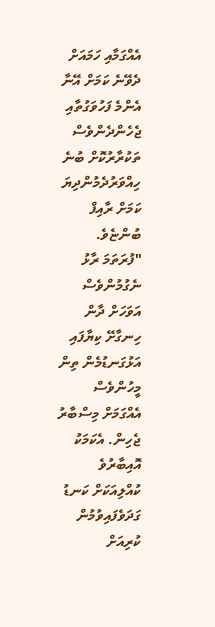އެއްގަމާއި ހަމައަށް ދެވޭނެ ކަމަށް އޭނާ އެންމެ ފަހުވަގުތާއި ޖެހެންދެންވެސް ތަކުރާރުކޮށް ބުނެ ހިއްވަރުދެމުންދިޔަ ކަމަށް ރާއިފް ބުންޏެވެ.
"ފުރަތަމަ ރާޅު ނެގުމުންވެސް އަވަހަށް ދާން ހިނގާށޭ ކިޔާފައި އަޅުގަނޑުމެން ތިން މީހުންވެސް އެއްގަމަށް މިސްބާރު ޖެހިން. އެކަމަކު އޮއިބާރުވެ ކުއްލިއަކަށް ކަނޑު ގަދަވެފައިވުމުން ކުރިއަށް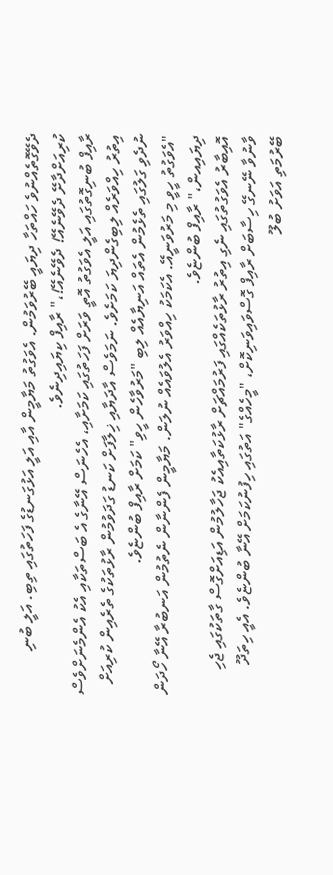ދެވޭގޮތެއްނުވެ ހައްތަހާ ދިޔައީ ބޭރުވަމުން. އެވަގުތު މަޔާމީން އާއި އަލީ އަޅުގަނޑުގެ ފަހަތުގައި ތިބި. އަލީ ބުނި ކުރިއަށްދާށޭ ދެވޭނެއޭ! ދެވޭނެއޭ!،" ރާއިފް ކިޔައިދިނެވެ.
ރާއިފް ބުނިގޮތުގައި އަލީ އެވަގުތު އޮތީ ވަރަށް ފަހަތުގައި ކަމަށާއި، އެހެނަސް އޭނާގެ އެ ބަސްތަކާއި އެކު އެންމެނަށްވެސް އިތުރު ހިއްވަރެއް ލިބިގެންދިޔަ ކަމަށެވެ. ނަމަވެސް އާދަޔާއި ޚިލާފަށް ކަނޑު ގަދަވުމުން ރާޅުތަކުގެ ތެރެއިން ކުރިއަށް ނުދެވި ގަލުގައި ތެޅެމުން އެތައް އަނިޔާއެއް ލިބި "މަރުވާހެން ހީވި" ކަމަށް ރާއިފް ބުންޏެވެ.
"އެވަގުތު ހީވީ މި މަރުވަނީއޭ. އެކަމަކު ހިއްވަރު އެލުވައެއް ނުލަން. މަޔާމީން ފެންނާން ނެތުމުން އަނބުރާ އޭނާ ހޯދަން ދިޔައިއން،" ރާއިފް ބުންޏެވެ.
އޮއިބާރު އެވަގުތުގައި ނެގި އިތުރު ރާޅުތަކެއްގައި ފަރުމައްޗަށް ރާޅުކަތާއިއެކު ޖަހާލުމުން އަޑިއަށްގޮސް ގާތަކުގައި ޖެހި ވާނުވާ ނޭނގޭ ހިސާބަށް ރާއިފް ގޮސްވައިވަނިކޮށް، "މީހެއްގެ" އަތުގައި ހިފުނުކަމަށް އޭނާ ބުންޏެވެ. އެއީ ހިތަދޫ ބޭރުމަތި އަވަށު ބުލޫ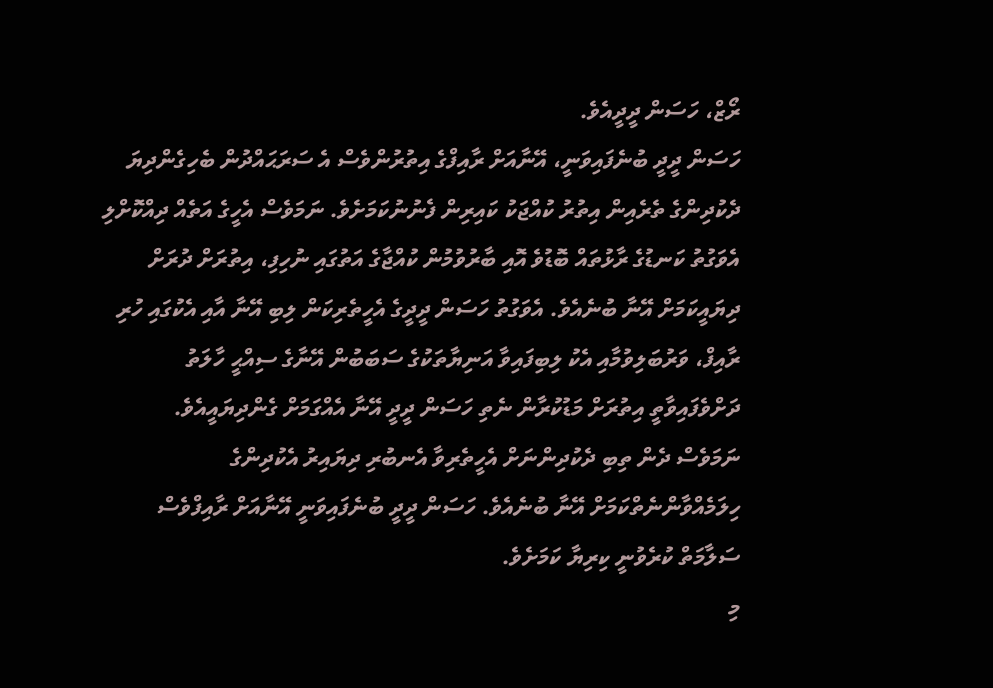ރޯޒް، ހަސަން ދީދީއެވެ.
ހަސަން ދީދީ ބުނެފައިވަނީ، އޭނާއަށް ރާއިފްގެ އިތުރުންވެސް އެ ސަރަޙައްދުން ބެހިގެންދިޔަ ދެކުދިންގެ ތެރެއިން އިތުރު ކުއްޖަކު ކައިރިން ފެނުނުކަމަށެވެ. ނަމަވެސް އެހީގެ އަތެއް ދިއްކޮށްލި އެވަގުތު ކަނޑުގެ ރާޅުތައް ބޮޑުވެ އޮއި ބާރުވުމުން ކުއްޖާގެ އަތުގައި ނުހިފި، އިތުރަށް ދުރަށް ދިޔައީކަމަށް އޭނާ ބުނެއެވެ. އެވަގުތު ހަސަން ދީދީގެ އެހީތެރިކަން ލިބި އޭނާ އާއި އެކުގައި ހުރި ރާއިފް، ވަރުބަލިވުމާއި އެކު ލިބިފައިވާ އަނިޔާތަކުގެ ސަބަބުން އޭނާގެ ސިއްޙީ ހާލަތު ދަށްވެފައިވާތީ އިތުރަށް މަޑުކުރާން ނެތި ހަސަން ދީދީ އޭނާ އެއްގަމަށް ގެންދިޔައީއެވެ.
ނަމަވެސް ދެން ތިބި ދެކުދިންނަށް އެހީތެރިވާ އެނބުރި ދިޔައިރު އެކުދިންގެ ހިލަމެއްވާންނެތްކަމަށް އޭނާ ބުނެއެވެ. ހަސަން ދީދީ ބުނެފައިވަނީ އޭނާއަށް ރާއިފްވެސް ސަލާމަތް ކުރެވުނީ ކިރިޔާ ކަމަށެވެ.
މި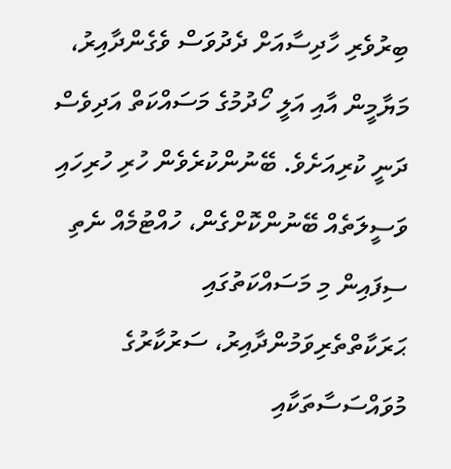ބިރުވެރި ހާދިސާއަށް ދެދުވަސް ވެގެންދާއިރު، މަޔާމީން އާއި އަލީ ހޯދުމުގެ މަސައްކަތް އަދިވެސް ދަނީ ކުރިއަށެވެ. ބޭނުންކުރެވެން ހުރި ހުރިހައި ވަސީލަތެއް ބޭނުންކޮށްގެން، ހުއްޓުމެއް ނެތި ސިފައިން މި މަސައްކަތުގައި ޙަރަކާތްތެރިވަމުންދާއިރު، ސަރުކާރުގެ މުވައްސަސާތަކާއި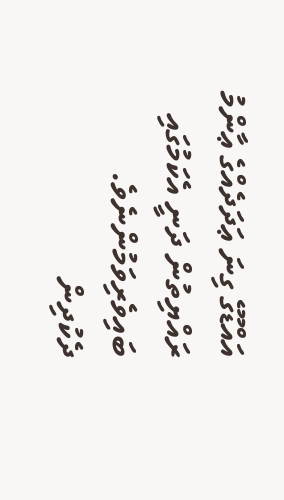އައްޑޫގެ ގިނަ ޢަދަދެއްގެ ޢާންމު ރައްޔިތުން ދަނީ އެކަމުގައި ބައިވެރިވަމުންނެވެ.
ދެކުދިން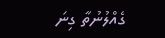ގެއްލުނުތާ ގިނަ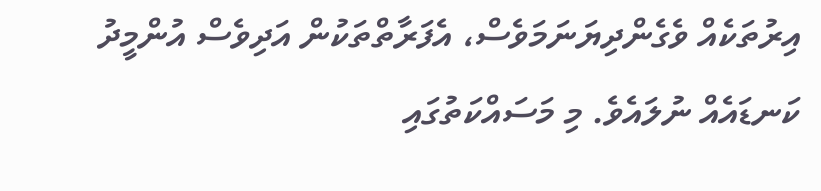އިރުތަކެއް ވެގެންދިޔަނަމަވެސް، އެފަރާތްތަކުން އަދިވެސް އުންމީދު ކަނޑައެއް ނުލައެވެ. މި މަސައްކަތުގައި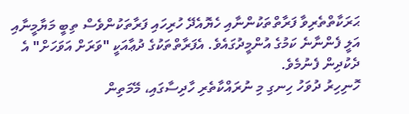ޙަރަކާތްތެރިވާ ފަރާތްތަކުންނާއި ހެޔޮއެދޭ ހުރިހައި ފަރާތަކުންވެސް ތިބީ މަޔާމީނާއި އަލީ ފެންނާނެ ކަމުގެ އުންމީދުގައެވެ. އެފަރާތްތަކުގެ ދުޢާއަކީ "ވަރަށް އަވަހަށް" އެ ދެކުދިން ފެނުމެވެ.
ހޮނިހިރު ދުވަހު ހިނގި މި ނުރައްކާތެރި ހާދިސާގައި، މޭމަތިން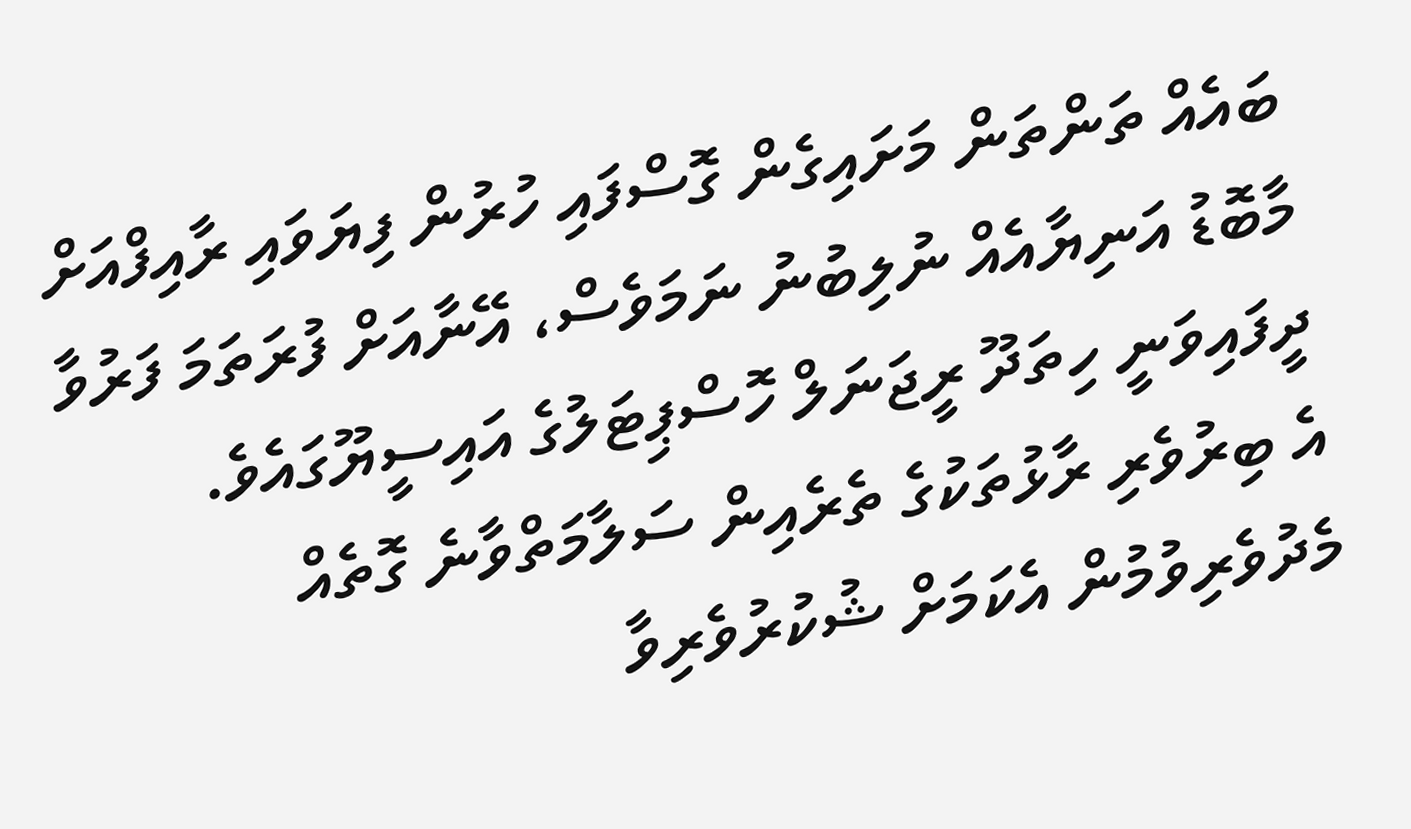ބައެއް ތަންތަން މަށައިގެން ގޮސްފައި ހުރުން ފިޔަވައި ރާއިފްއަށް މާބޮޑު އަނިޔާއެއް ނުލިބުނު ނަމަވެސް، އޭނާއަށް ފުރަތަމަ ފަރުވާ ދީފައިވަނީ ހިތަދޫ ރީޖަނަލް ހޮސްޕިޓަލުގެ އައިސީޔޫގައެވެ.
އެ ބިރުވެރި ރާޅުތަކުގެ ތެރެއިން ސަލާމަތްވާނެ ގޮތެއް މެދުވެރިވުމުން އެކަމަށް ޝުކުރުވެރިވާ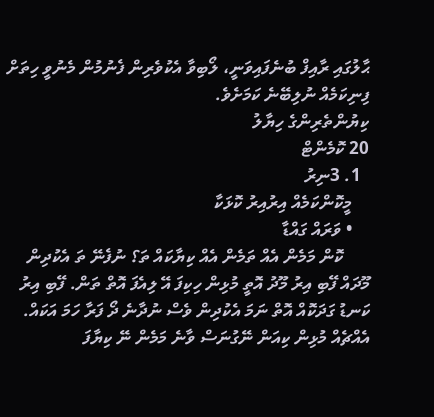ޙާލުގައި ރާއިފް ބުނެފައިވަނީ، ލޯބިވާ އެކުވެރިން ފެނުމުން މެނުވީ ހިތަށް ފިނިކަމެއް ނުލިބޭނެ ކަމަށެވެ.
ކިޔުންތެރިންގެ ހިޔާލު
20 ކޮމެންޓް
  1. 3ނިރު
    މީކޮންކަމެއް އިރުއިރު ކޮޅަކާ
    • ވަރައް ގައްޑާ
      ކޮން މަމެން އެއް ތަމެން އެއް ކިޔާކައް ތަ؟ ނުފެނޭ ތަ އެކުދިން މޫދައް ފޭބި އިރު މޫދު އޮތީ މުޅިން ހިކިފަ އޭ ލިއެފަ އޮތް ތަން. ފޭބި އިރު ކަނޑު ގަދަކޮއް އޮތް ނަމަ އެކުދިން ވެސް ނުދާނެ ދޯ ފަރާ ހަމަ އަކައް. އެއްޗެއް މުޅިން ކިއަން ނޭގުނަސް ވާނެ މަމެން ނޭ ކިޔާފަ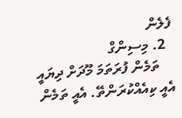ފެލެން
  2. މިސިންގް
    ތަމެން ފުރަތަމަ މޫދަށް ދިޔައީ އެއީ ކިއެއްކުރަންތޭ. އެއީ ތަމެން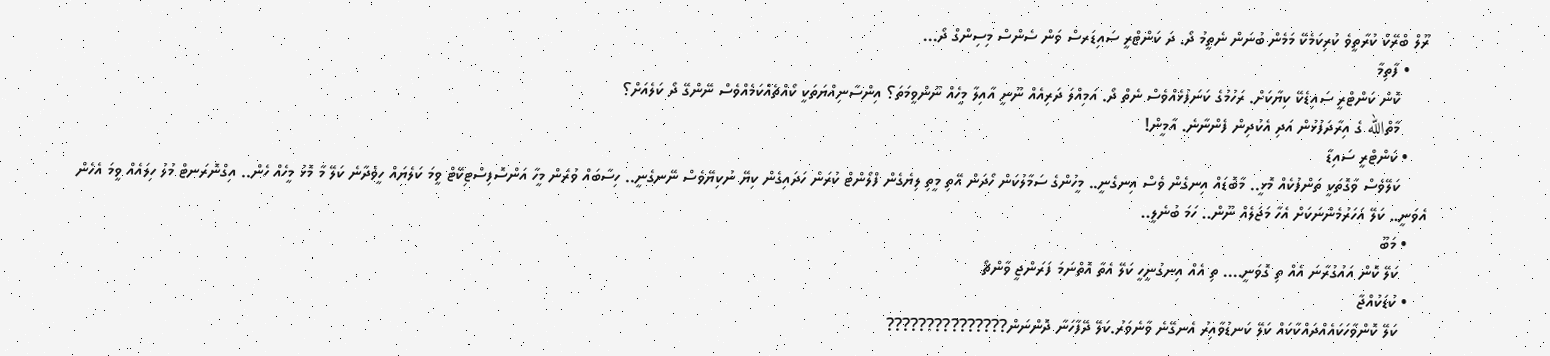ރޫލް ބްރޭކް ކުރާތީވެ ކުރިކަމެކޭ މަމެން ބުނަން ނެތީމު ދޯ. ދަ ކަންޓްރީ ސައިޑަރސް ވަން ސެންސް މިސިންގް ދޯ...
    • ފާތިމާ
      ކޮން ކަންޓްރީ ސައިޑެކޭ ކިޔާކަށް. ރަހުމުގެ ކަނަފުޅެއްވެސް ނެތް ދޯ. އަމިއްލަ ދަރިއެއް ނޫނީ އާއިލާ މީހެއް ނޫންވީމަތަ؟ އިންސާނިއްޔަތަކީ ކޯއްޗެއްކަމެއްވެސް ނޭންގޭ ދޯ ކަލެއަށް؟
      މާތްالله ގެ އިރާދަފުޅުން އަދި އެކުދިން ފެންނާނެ. އާމީން!
    • ކަންޓްރީ ސައިޑާ
      ކަލޭވެސް ވާގޮތަކީ ތަންފުކެއް މޮޅީ.. މާބޮޑައް އިނގެން ވެސް އިނގެނީ.. މީހުންގެ ސަމާލުކަން ހޯދަން އޭތި މީތި ލިޔެގެން ފްލޯންޓް ކުރަން ހަދައިގެން ކިޔޭ ނުކިޔޭވެސް ނޭނގެނީ.. ހިސާބައް ވުރެން މީހާ އަންސޮފިސްޓިކޭޓް ވީމަ ކަލެޔައް ހީވެދާނެ ކަލޭ މާ މޮޅު މީހެއް ހެން.. އިގްނޮރަނޓް މުލު ހިލައެއް ވީމަ އެހެން އެވަނީ.. ކަލޭ އަހަރުމެންނަކަށް އެހާ މަޖަލެއް ނޫން.. ހަމަ ބުނެލީ..
    • މަބޫ
      ކަލޭ ކޮން އައުގުރާނަ އެއް ތި ގޮވަނީ.... ތި އެއް އިނގުނީހީ ކަލޭ އެތާ އޮތްނަމަ ފަރަންޖީ ވާންޗޯ
    • ކުޑަކުއްޖާ
      ކަލޭ ކޮންވާހަކައެއްދައްކާކައް ކަލޭ ކަނޑުވާއިރު އެނގޭނެ ވާނެވަރު.ކަލޭ ދޭފާހަނާ ދޮންނަން???????????????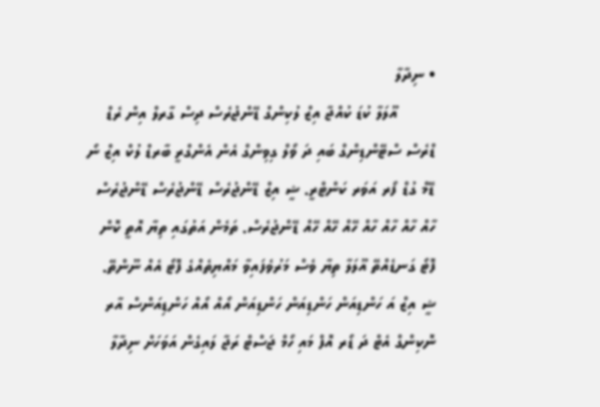• ނިދާލާ
        އޫލަލާ ކުޑަ ކުއްޖާ އިޒް ލުކިންގް ޑޭންޖުރެސް ދިސް ގާރލް އިން ރެޑް ޑްރެސް ސްޓޭންޑިންގް ބައި ދަ ވޯލް ގިވިންގް އެން އެންގްރީ ބާރޑް ލުކް އިޒް ނޯ ޑޭމް ގުޑް ފޯރ އަވަރ ކަންޓްރީ. ޝީ އިޒް ޑޭންޖުރެސް ޑޭންޖުރެސް ޑޭންޖުރެސް ހާއް ހާއް ހާއް ހާއް ހޭއް ހޭއް ހޭއް ޑޭންޖުރެސް. ތަމެން އަތުގައި ތިޔާ އޮތީ ކޮން ފޮޓޯ ގަނޑެއްތޭ އޫލަލާ ތިޔާ ވެސް މަރުވެފައިވާ މައްޔިތެއްގެ ފޮޓޯ އެއް ނޫންތޭ. ޝީ އިޒް އަ ހަންޑިއަން ހަންޑިއަން ހަންޑިއަން އޯއް އޯއް ހަންޑިއަންސް އާރ ނޮކިންގް އެޓް ދަ ޑޯރ އޮފް މައި ހޯމް ޖަސްޓް ރަޖާ ލައިގެން އަވަހަށް ނިދާލާ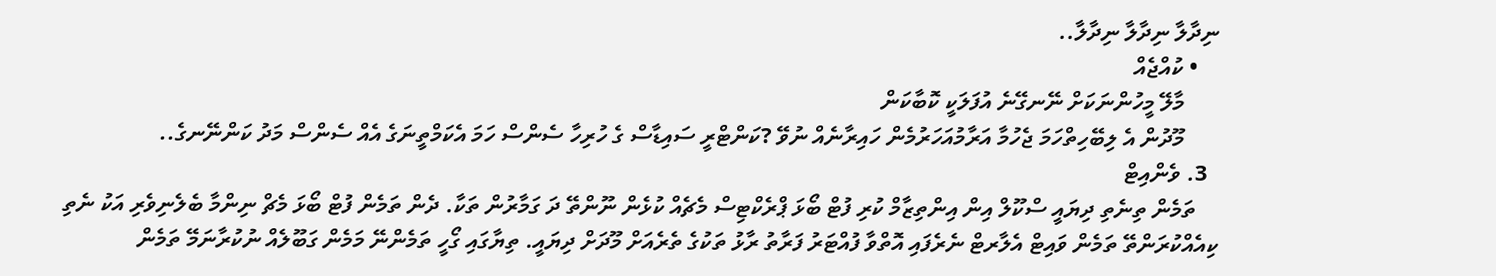ނިދާލާ ނިދާލާ ނިދާލާ..
    • ކުއްޖެއް
      މާލޭ މީހުންނަކަށް ނޭނގޭނެ އުފަލަކީ ކޮބާކަން
      މޫދުން އެ ލިބޭހިތްހަމަ ޖެހުމާ އަރާމުއަހަރުމެން ހައިރާނެއް ނުވޭ ?ކަންޓްރީ ސައިޑާސް ގެ ހުރިހާ ސެންސް ހަމަ އެކަމްތީނަގެ އެއް ސެންސް މަދު ކަންނޭނގެ..
  3. ވެންއިޓް
    ތަމެން ތިނެތި ދިޔައީ ސްކޫލް އިން އިންތިޒާމް ކުރި ފުޓް ބޯޅަ ޕްރެކްޓިސް މެޗެއް ކުޅެން ނޫންތޭ ދަ ގަމާރުން ތަކާ. ދެން ތަމެން ފުޓް ބޯޅަ މެޗް ނިންމާ ބެލެނިވެރި އަކު ނެތި ކިއެއްކުރަންތޭ ތަމެން ވައިޓް އެލާރޓް ނެރެފައި އޮތްވާ ފުއްޓަރު ފަރާތު ރާޅު ތަކުގެ ތެރެއަށް މޫދަށް ދިޔައީ. ތިޔާގައި ގޯހީ ތަމެންނޭ މަމެން ގަބޫލެއް ނުކުރާނަމޭ ތަމެން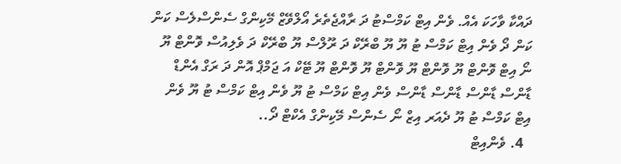ދައްކާ ވާހަކަ އެއް. ވެން އިޓް ކަމްސްޓު ދަ ރާއްޖެތެރެ އޯލްވޭޒް މޭކިންގް ސެންސްލެސް ކަން ކަން ދޯ ވެން އިޓް ކަމްސް ޓު ޔޫ ޔޫ ބްރޭކް ދަ ރޫލްސް ޔޫ ބްރޭކް ދަ ވެލިއުސް ވޮންޓް ޔޫ ނޯ އިޓް ވޮންޓް ޔޫ ވޮންޓް ޔޫ ވޮންޓް ޔޫ ވޮންޓް ޔޫ ޓޭކް އަ ޖަމްޕް އޮން ދަ ރަގް އެންޑް ޑާންސް ޑާންސް ޑާންސް ޑާންސް ވެން އިޓް ކަމްސް ޓު ޔޫ ވެން އިޓް ކަމްސް ޓު ޔޫ ވެން އިޓް ކަމްސް ޓު ޔޫ ދެއަރ އިޒް ނޯ ސެންސް މޭކިންގް އެކްޓް ދޯ..
  4. ވެންއިޓް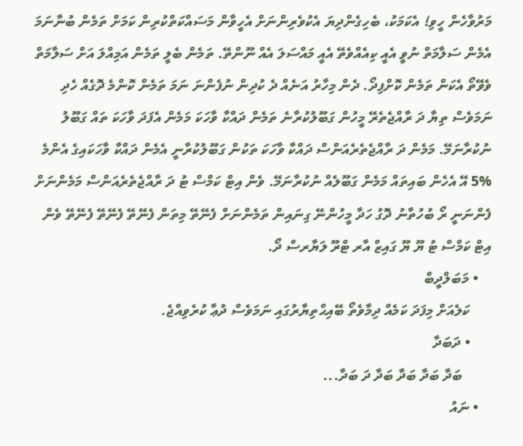މަރުވާހެން ހީވި! އެކަމަކު، ބެހިގެންދިޔަ އެކުވެރިންނަށް އެހީވާން މަސައްކަތްކުރިން ކަމަށް ތަމެން ބުނާނަމަ އެމެން ސަލާމަތް ނުވީ އެއީ ކިއެއްވެތޭ އެއީ މައްސަލަ އެއް ނޫންތޭ. ތަމެން ބެލީ ތަމެން އަމިއްލަ އަށް ސަލާމަތް ވެވޭތޯ އެކަން ތަމެން ކޮށްފިދޯ. ދެން މިހާރު އަނެއް ދެ ކުދިން ނުފެންނަ ނަމަ ތަމެން ކޮންމެ ދޮގެއް ހެދި ނަމަވެސް ތިޔާ ދަ ރާއްޖެތެރޭ މީހުން ގަބޫލުކުރާނެ ތަމެން ދައްކާ ވާހަކަ މަމެން އެފަދަ ވާހަކަ ތައް ގަބޫލު ނުކުރާނަމޭ. މަމެން ދަ ރާއްޖެތެރެއަންސް ދައްކާ ވާހަކަ ތަކުން ގަބޫލުކުރާނީ އެމެން ދައްކާ ވާހަކައިގެ އެންމެ %5 އޭ އެހެން ބައިތައް މަމެން ގަބޫލެއް ނުކުރާނަމޭ. ވެން އިޓް ކަމްސް ޓު ދަ ރާއްޖެތެރެއަންސް މަމެންނަށް ފެންނަނީ ރޯ ބުހުތާނު ދޮގު ހަދާ މީހުންނޭ ގިނައިން ތަމެންނަށް ފެނޭތޭ މިތަން ފެނޭތޭ ފެނޭތޭ ފެނޭތޭ ވެން އިޓް ކަމްސް ޓު ޔޫ ޔޫ ގައިޒް އާރ ޓްރޫ ލަޔާރސް ދޯ.
    • މަބަލްދީބް
      ކަލެއަށް މިފަދަ ކަމެއް ދިމާވެތޯ ބޭއިޙްތިޔާރުގައި ނަމަވެސް ދުޢާ ކުރެވިއްޖެ.
      • ދަބަދާ
        ބަދާ ބަދާ ބަދާ ބަދާ ދަ ބަދާ...
    • ނައު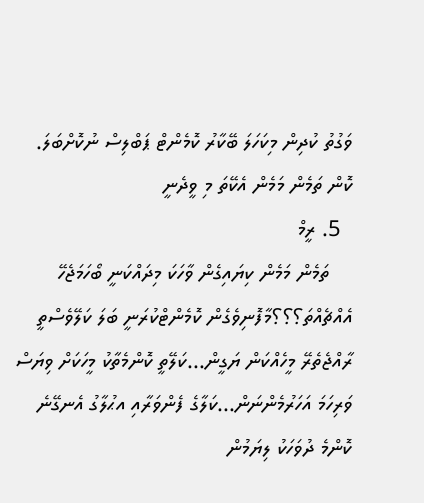ވަގުތު ކުދިން މިކަހަލަ ބޭކާރު ކޮމެންޓް ޕަބްލިސް ނުކޮށްބަލަ. ކޮން ތަމެން މަމެން އެކޭތަ މި ވީދެނީ
  5. ރީމް
    ތަމެން މަމެން ކިޔައިގެން ވާހަކަ މިދައްކަނީ ބޯހަމަޖެހޭ އެއްޗެއްތަ؟؟؟މާފޮނިވެގެން ކޮމެންޓްކުރަނީ ބަލަ ކަލޭވެސްތީ ރާއްޖެތެރޭ މީހެއްކަން ޔަގީން...ކަލޭތީ ކޮންމެތާކު މީހަކަށް ވިޔަސް ވަރިހަމަ އަހަރުމެންނަން...ކަލާގެ ފެންވަރާއި އޙުލާގު އެނގޭނެ ކޮންމެ ދުވަހަކު ލިޔަމުން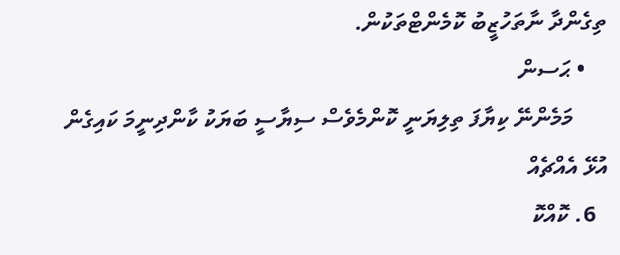ތިގެންދާ ނާތަހުޒީބު ކޮމެންޓްތަކުން.
    • ޙަސން
      މަމެންނޭ ކިޔާފަ ތިލިޔަނީ ކޮންމެވެސް ސިޔާސީ ބަޔަކު ކާންދިނީމަ ކައިގެން އުޅޭ އެއްޗެއް
  6. ކޮއްކޮ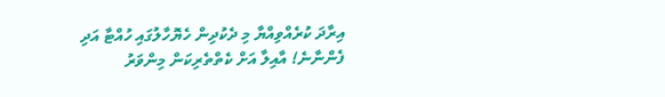އިރާދަ ކުރެއްވިއްޔާ މި ދެކުދިން ހެޔޮހާލުގައި ހުއްޓާ އަދި ފެންނާނެ! އާއިލާ އަށް ކެތްތެރިކަން މިންވަރު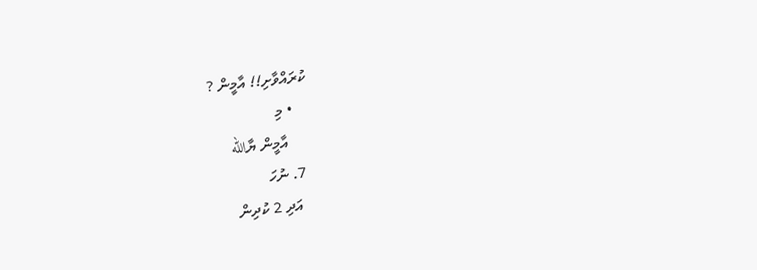ކުރައްވާށި!! އާމީން ?
    • މި
      އާމީން ޔާالله
  7. ނުހަ
    އަދި 2 ކުދިން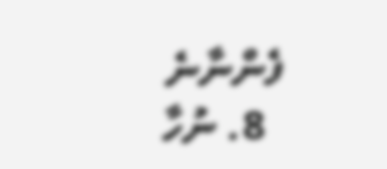ފެންނާނެ
  8. ނުހާ